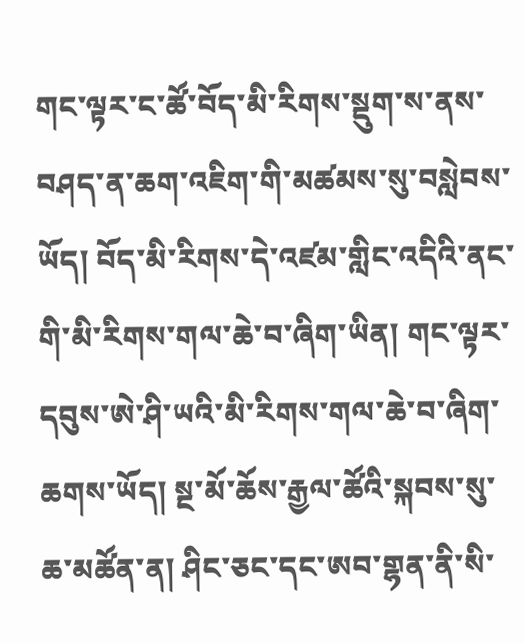གང་ལྟར་ང་ཚོ་བོད་མི་རིགས་སྡུག་ས་ནས་བཤད་ན་ཆག་འཇིག་གི་མཚམས་སུ་བསླེབས་ཡོད། བོད་མི་རིགས་དེ་འཛམ་གླིང་འདིའི་ནང་གི་མི་རིགས་གལ་ཆེ་བ་ཞིག་ཡིན། གང་ལྟར་དབུས་ཨེ་ཤི་ཡའི་མི་རིགས་གལ་ཆེ་བ་ཞིག་ཆགས་ཡོད། སྔ་མོ་ཆོས་རྒྱལ་ཚོའི་སྐབས་སུ་ཆ་མཚོན་ན། ཤིང་ཅང་དང་ཨབ་གྷན་ནི་སི་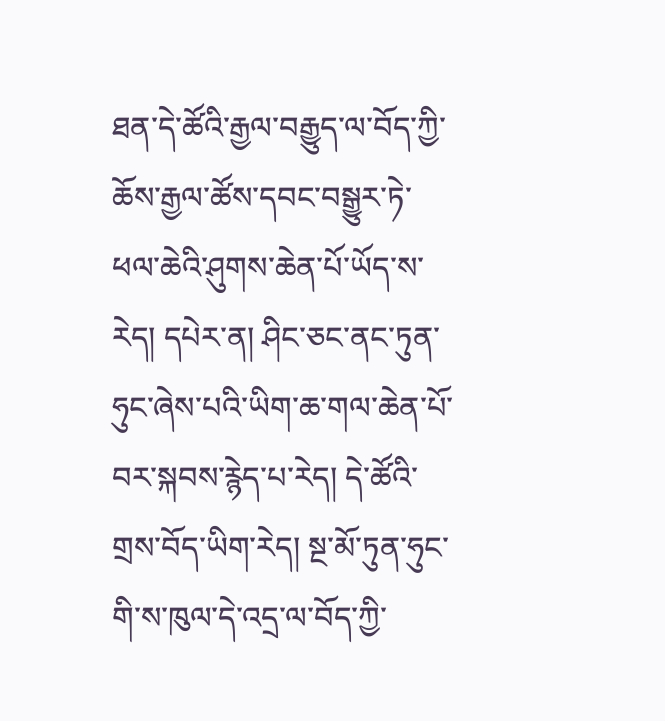ཐན་དེ་ཚོའི་རྒྱལ་བརྒྱུད་ལ་བོད་ཀྱི་ཆོས་རྒྱལ་ཚོས་དབང་བསྒྱུར་ཏེ་ཕལ་ཆེའི་ཤུགས་ཆེན་པོ་ཡོད་ས་རེད། དཔེར་ན། ཤིང་ཅང་ནང་ཏུན་ཧུང་ཞེས་པའི་ཡིག་ཆ་གལ་ཆེན་པོ་བར་སྐབས་རྙེད་པ་རེད། དེ་ཚོའི་གྲས་བོད་ཡིག་རེད། སྔ་མོ་ཏུན་ཧུང་གི་ས་ཁུལ་དེ་འདྲ་ལ་བོད་ཀྱི་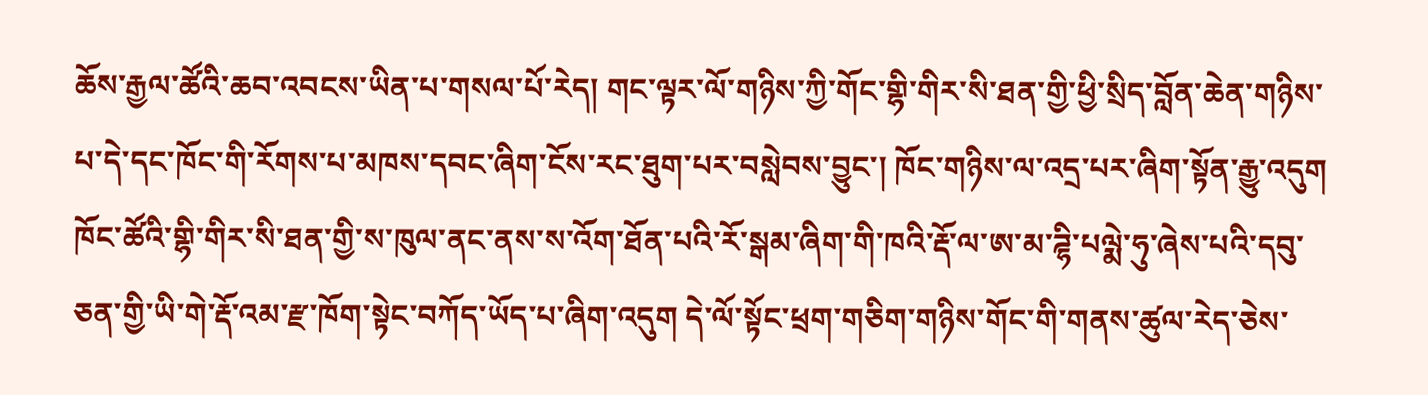ཆོས་རྒྱལ་ཚོའི་ཆབ་འབངས་ཡིན་པ་གསལ་པོ་རེད། གང་ལྟར་ལོ་གཉིས་ཀྱི་གོང་གྷི་གིར་སི་ཐན་གྱི་ཕྱི་སྲིད་བློན་ཆེན་གཉིས་པ་དེ་དང་ཁོང་གི་རོགས་པ་མཁས་དབང་ཞིག་ངོས་རང་ཐུག་པར་བསླེབས་བྱུང་། ཁོང་གཉིས་ལ་འདྲ་པར་ཞིག་སྟོན་རྒྱུ་འདུག ཁོང་ཚོའི་གྷི་གིར་སི་ཐན་གྱི་ས་ཁུལ་ནང་ནས་ས་འོག་ཐོན་པའི་རོ་སྒམ་ཞིག་གི་ཁའི་རྡོ་ལ་ཨ་མ་ཌྷི་པལྨེ་ཧུ་ཞེས་པའི་དབུ་ཅན་གྱི་ཡི་གེ་རྡོ་འམ་རྫ་ཁོག་སྟེང་བཀོད་ཡོད་པ་ཞིག་འདུག དེ་ལོ་སྟོང་ཕྲག་གཅིག་གཉིས་གོང་གི་གནས་ཚུལ་རེད་ཅེས་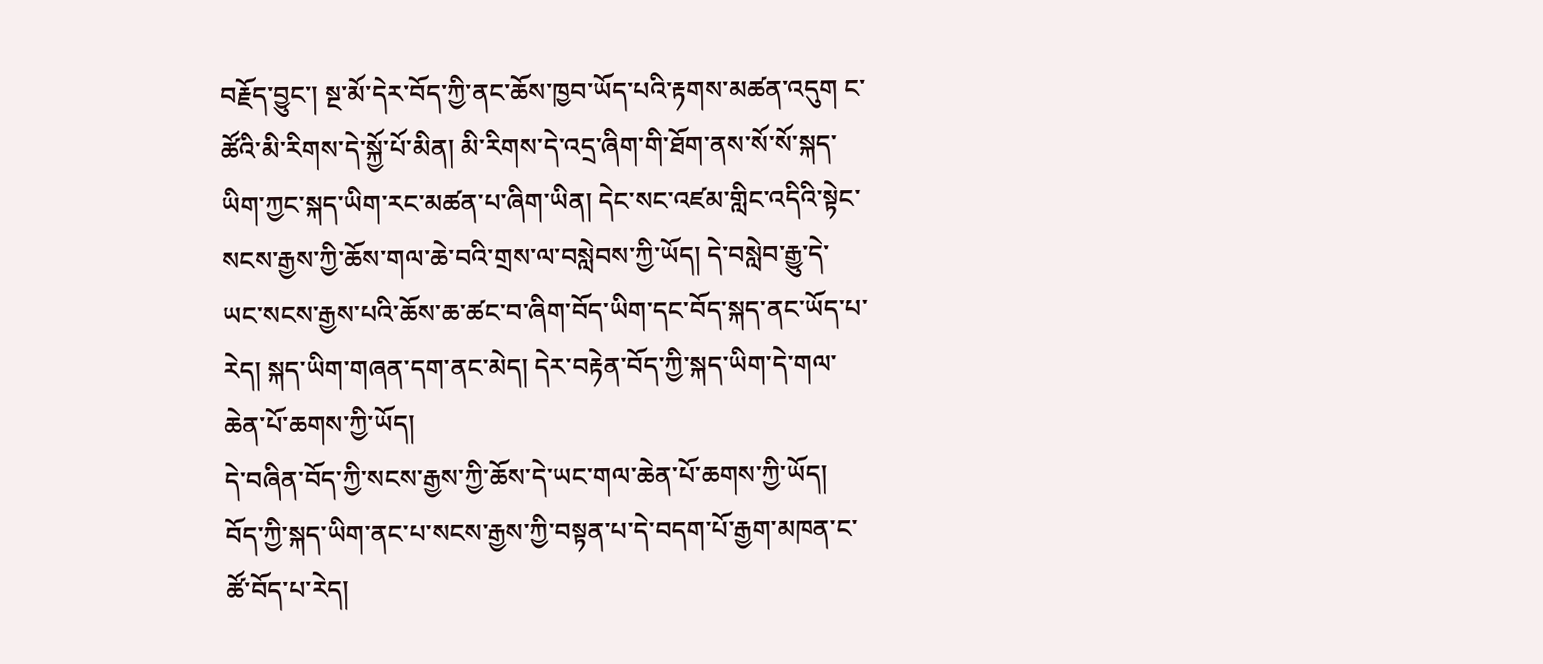བརྗོད་བྱུང་། སྔ་མོ་དེར་བོད་ཀྱི་ནང་ཆོས་ཁྱབ་ཡོད་པའི་རྟགས་མཚན་འདུག ང་ཚོའི་མི་རིགས་དེ་སྐྱོ་པོ་མིན། མི་རིགས་དེ་འདྲ་ཞིག་གི་ཐོག་ནས་སོ་སོ་སྐད་ཡིག་ཀྱང་སྐད་ཡིག་རང་མཚན་པ་ཞིག་ཡིན། དེང་སང་འཛམ་གླིང་འདིའི་སྟེང་སངས་རྒྱས་ཀྱི་ཆོས་གལ་ཆེ་བའི་གྲས་ལ་བསླེབས་ཀྱི་ཡོད། དེ་བསླེབ་རྒྱུ་དེ་ཡང་སངས་རྒྱས་པའི་ཆོས་ཆ་ཚང་བ་ཞིག་བོད་ཡིག་དང་བོད་སྐད་ནང་ཡོད་པ་རེད། སྐད་ཡིག་གཞན་དག་ནང་མེད། དེར་བརྟེན་བོད་ཀྱི་སྐད་ཡིག་དེ་གལ་ཆེན་པོ་ཆགས་ཀྱི་ཡོད།
དེ་བཞིན་བོད་ཀྱི་སངས་རྒྱས་ཀྱི་ཆོས་དེ་ཡང་གལ་ཆེན་པོ་ཆགས་ཀྱི་ཡོད། བོད་ཀྱི་སྐད་ཡིག་ནང་པ་སངས་རྒྱས་ཀྱི་བསྟན་པ་དེ་བདག་པོ་རྒྱག་མཁན་ང་ཚོ་བོད་པ་རེད།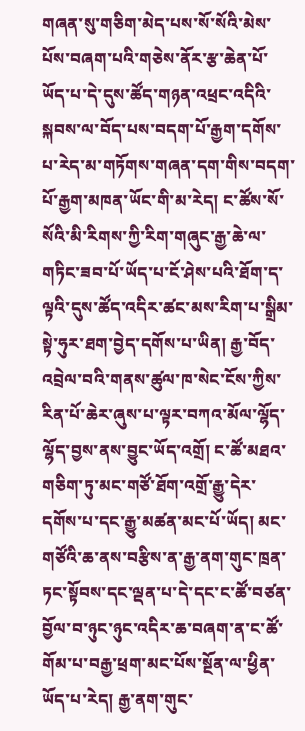གཞན་སུ་གཅིག་མེད་པས་སོ་སོའི་མེས་པོས་བཞག་པའི་གཅེས་ནོར་རྩ་ཆེན་པོ་ཡོད་པ་དེ་དུས་ཚོད་གཉན་འཕྲང་འདིའི་སྐབས་ལ་བོད་པས་བདག་པོ་རྒྱག་དགོས་པ་རེད་མ་གཏོགས་གཞན་དག་གིས་བདག་པོ་རྒྱག་མཁན་ཡོང་གི་མ་རེད། ང་ཚོས་སོ་སོའི་མི་རིགས་ཀྱི་རིག་གཞུང་རྒྱ་ཆེ་ལ་གཏིང་ཟབ་པོ་ཡོད་པ་ངོ་ཤེས་པའི་ཐོག་ད་ལྟའི་དུས་ཚོད་འདིར་ཚང་མས་རིག་པ་སྒྲིམ་སྟེ་ཧུར་ཐག་བྱེད་དགོས་པ་ཡིན། རྒྱ་བོད་འབྲེལ་བའི་གནས་ཚུལ་ཁ་སེང་ངོས་ཀྱིས་རིན་པོ་ཆེར་ཞུས་པ་ལྟར་བཀའ་མོལ་ལྷོད་ལྷོད་བྱས་ནས་བྱུང་ཡོད་འགྲོ། ང་ཚོ་མཐའ་གཅིག་ཏུ་མང་གཙོ་ཐོག་འགྲོ་རྒྱུ་དེར་དགོས་པ་དང་རྒྱུ་མཚན་མང་པོ་ཡོད། མང་གཙོའི་ཆ་ནས་བརྩིས་ན་རྒྱ་ནག་གུང་ཁྲན་ཏང་སྟོབས་དང་ལྡན་པ་དེ་དང་ང་ཚོ་བཙན་བྱོལ་བ་ཉུང་ཉུང་འདིར་ཆ་བཞག་ན་ང་ཚོ་གོམ་པ་བརྒྱ་ཕྲག་མང་པོས་སྔོན་ལ་ཕྱིན་ཡོད་པ་རེད། རྒྱ་ནག་གུང་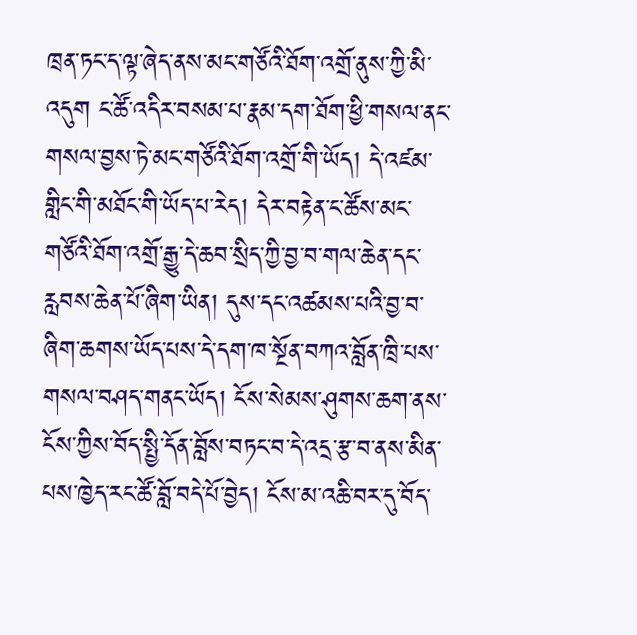ཁྲན་ཏང་ད་ལྟ་ཞེད་ནས་མང་གཙོའི་ཐོག་འགྲོ་ནུས་ཀྱི་མི་འདུག ང་ཚོ་འདིར་བསམ་པ་རྣམ་དག་ཐོག་ཕྱི་གསལ་ནང་གསལ་བྱས་ཏེ་མང་གཙོའི་ཐོག་འགྲོ་གི་ཡོད། དེ་འཛམ་གླིང་གི་མཐོང་གི་ཡོད་པ་རེད། དེར་བརྟེན་ང་ཚོས་མང་གཙོའི་ཐོག་འགྲོ་རྒྱུ་དེ་ཆབ་སྲིད་ཀྱི་བྱ་བ་གལ་ཆེན་དང་རླབས་ཆེན་པོ་ཞིག་ཡིན། དུས་དང་འཚམས་པའི་བྱ་བ་ཞིག་ཆགས་ཡོད་པས་དེ་དག་ཁ་སྔོན་བཀའ་བློན་ཁྲི་པས་གསལ་བཤད་གནང་ཡོད། ངོས་སེམས་ཤུགས་ཆག་ནས་ངོས་ཀྱིས་བོད་སྤྱི་དོན་བློས་བཏང་བ་དེ་འདྲ་རྩ་བ་ནས་མིན་པས་ཁྱེད་རང་ཚོ་བློ་བདེ་པོ་བྱེད། ངོས་མ་འཆི་བར་དུ་བོད་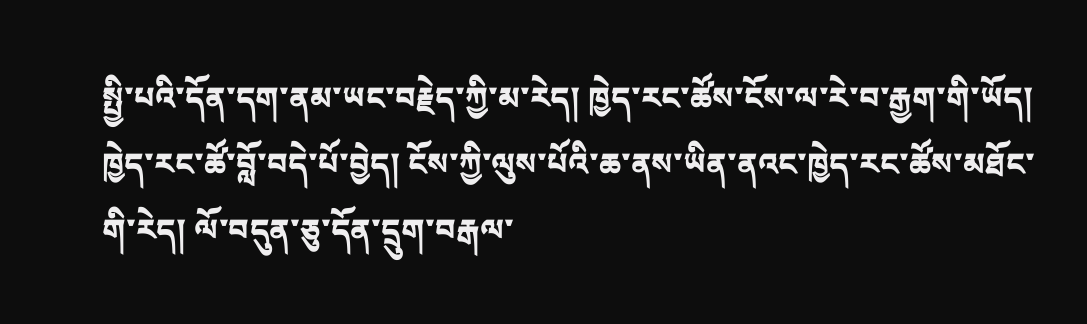སྤྱི་པའི་དོན་དག་ནམ་ཡང་བརྗེད་ཀྱི་མ་རེད། ཁྱེད་རང་ཚོས་ངོས་ལ་རེ་བ་རྒྱག་གི་ཡོད། ཁྱེད་རང་ཚོ་བློ་བདེ་པོ་བྱེད། ངོས་ཀྱི་ལུས་པོའི་ཆ་ནས་ཡིན་ནའང་ཁྱེད་རང་ཚོས་མཐོང་གི་རེད། ལོ་བདུན་ཅུ་དོན་དྲུག་བརྒལ་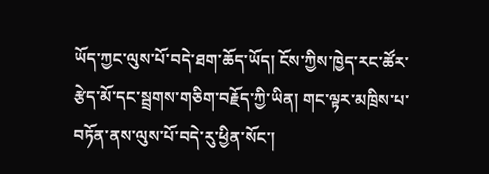ཡོད་ཀྱང་ལུས་པོ་བདེ་ཐག་ཆོད་ཡོད། ངོས་ཀྱིས་ཁྱེད་རང་ཚོར་རྩེད་མོ་དང་སྦྲགས་གཅིག་བརྗོད་ཀྱི་ཡིན། གང་ལྟར་མཁྲིས་པ་བཏོན་ནས་ལུས་པོ་བདེ་རུ་ཕྱིན་སོང་།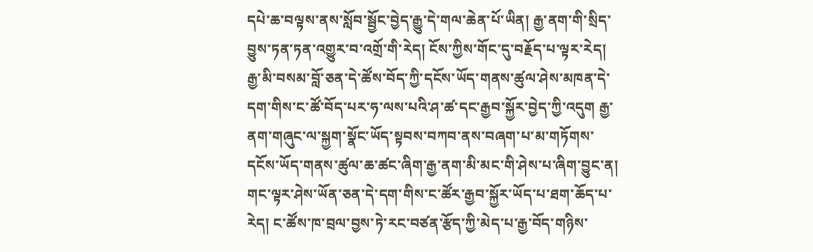དཔེ་ཆ་བལྟས་ནས་སློབ་སྦྱོང་བྱེད་རྒྱུ་དེ་གལ་ཆེན་པོ་ཡིན། རྒྱ་ནག་གི་སྲིད་བྱུས་ཏན་ཏན་འགྱུར་བ་འགྲོ་གི་རེད། ངོས་ཀྱིས་གོང་དུ་བརྗོད་པ་ལྟར་རེད། རྒྱ་མི་བསམ་བློ་ཅན་དེ་ཚོས་བོད་ཀྱི་དངོས་ཡོད་གནས་ཚུལ་ཤེས་མཁན་དེ་དག་གིས་ང་ཚོ་བོད་པར་ཧ་ལས་པའི་ཤ་ཚ་དང་རྒྱབ་སྐྱོར་བྱེད་ཀྱི་འདུག རྒྱ་ནག་གཞུང་ལ་སྐྱག་སྣོང་ཡོད་སྟབས་བཀབ་ནས་བཞག་པ་མ་གཏོགས་དངོས་ཡོད་གནས་ཚུལ་ཆ་ཚང་ཞིག་རྒྱ་ནག་མི་མང་གི་ཤེས་པ་ཞིག་བྱུང་ན། གང་ལྟར་ཤེས་ཡོན་ཅན་དེ་དག་གིས་ང་ཚོར་རྒྱབ་སྐྱོར་ཡོད་པ་ཐག་ཆོད་པ་རེད། ང་ཚོས་ཁ་བྲལ་བྱས་ཏེ་རང་བཙན་རྩོད་ཀྱི་མེད་པ་རྒྱ་བོད་གཉིས་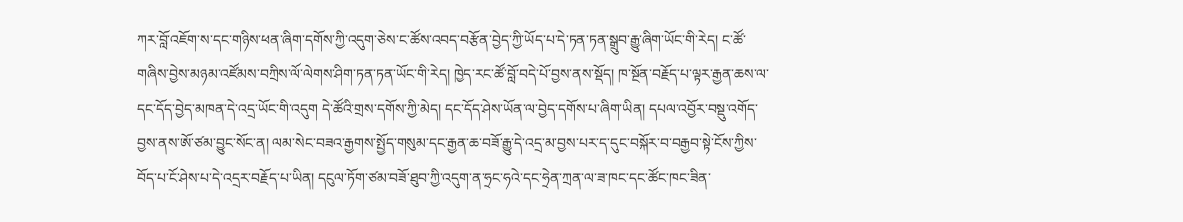ཀར་བློ་འཇོག་ས་དང་གཉིས་ཕན་ཞིག་དགོས་ཀྱི་འདུག་ཅེས་ང་ཚོས་འབད་བརྩོན་བྱེད་ཀྱི་ཡོད་པ་དེ་ཏན་ཏན་སྒྲུབ་རྒྱུ་ཞིག་ཡོང་གི་རེད། ང་ཚོ་གཞིས་བྱེས་མཉམ་འཛོམས་བཀྲིས་ལོ་ལེགས་ཤིག་ཏན་ཏན་ཡོང་གི་རེད། ཁྱེད་རང་ཚོ་བློ་བདེ་པོ་བྱས་ནས་སྡོད། ཁ་སྔོན་བརྗོད་པ་ལྟར་རྒྱན་ཆས་ལ་དང་དོད་བྱེད་མཁན་དེ་འདྲ་ཡོང་གི་འདུག དེ་ཚོའི་གྲས་དགོས་ཀྱི་མེད། དང་དོད་ཤེས་ཡོན་ལ་བྱེད་དགོས་པ་ཞིག་ཡིན། དཔལ་འབྱོར་བསྡུ་འགོད་བྱས་ནས་ཨོ་ཙམ་བྱུང་སོང་ན། ལམ་སེང་བཟའ་རྒྱགས་སྤྱོད་གསུམ་དང་རྒྱན་ཆ་བཟོ་རྒྱུ་དེ་འདྲ་མ་བྱས་པར་ད་དུང་བསྐོར་བ་བརྒྱབ་སྟེ་ངོས་ཀྱིས་བོད་པ་ངོ་ཤེས་པ་དེ་འདྲར་བརྗོད་པ་ཡིན། དངུལ་ཏོག་ཙམ་བཟོ་ཐུབ་ཀྱི་འདུག་ན་ཧྲང་ཧའེ་དང་ཧྲེན་ཀྲན་ལ་ཟ་ཁང་དང་ཚོང་ཁང་ཟིན་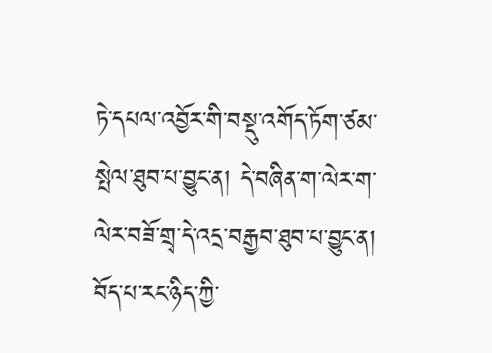ཏེ་དཔལ་འབྱོར་གི་བསྡུ་འགོད་ཏོག་ཙམ་སྤེལ་ཐུབ་པ་བྱུང་ན། དེ་བཞིན་ག་ལེར་ག་ལེར་བཟོ་གྲྭ་དེ་འདྲ་བརྒྱབ་ཐུབ་པ་བྱུང་ན། བོད་པ་རང་ཉིད་ཀྱི་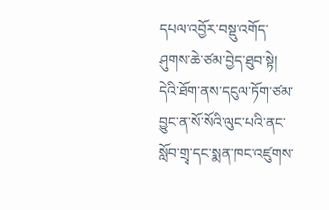དཔལ་འབྱོར་བསྡུ་འགོད་ཤུགས་ཆེ་ཙམ་བྱེད་ཐུབ་སྟེ། དེའི་ཐོག་ནས་དངུལ་ཏོག་ཙམ་བྱུང་ན་སོ་སོའི་ལུང་པའི་ནང་སློབ་གྲྭ་དང་སྨན་ཁང་འཛུགས་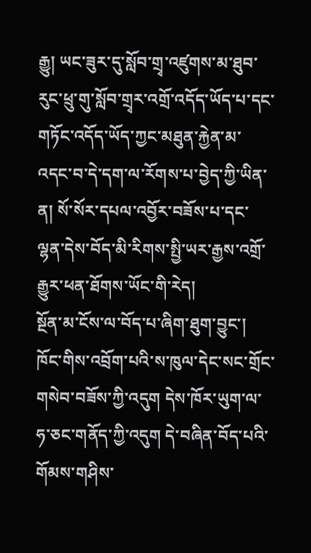རྒྱུ། ཡང་ཟུར་དུ་སློབ་གྲྭ་འཛུགས་མ་ཐུབ་རུང་ཕྲུ་གུ་སློབ་གྲྭར་འགྲོ་འདོད་ཡོད་པ་དང་གཏོང་འདོད་ཡོད་ཀྱང་མཐུན་རྐྱེན་མ་འདང་བ་དེ་དག་ལ་རོགས་པ་བྱེད་ཀྱི་ཡིན་ན། སོ་སོར་དཔལ་འབྱོར་བཟོས་པ་དང་ལྷན་དེས་བོད་མི་རིགས་སྤྱི་ཡར་རྒྱས་འགྲོ་རྒྱུར་ཕན་ཐོགས་ཡོང་གི་རེད།
སྔོན་མ་ངོས་ལ་བོད་པ་ཞིག་ཐུག་བྱུང་། ཁོང་གིས་འབྲོག་པའི་ས་ཁུལ་དེང་སང་གྲོང་གསེབ་བཟོས་ཀྱི་འདུག དེས་ཁོར་ཡུག་ལ་ཧ་ཅང་གནོད་ཀྱི་འདུག དེ་བཞིན་བོད་པའི་གོམས་གཤིས་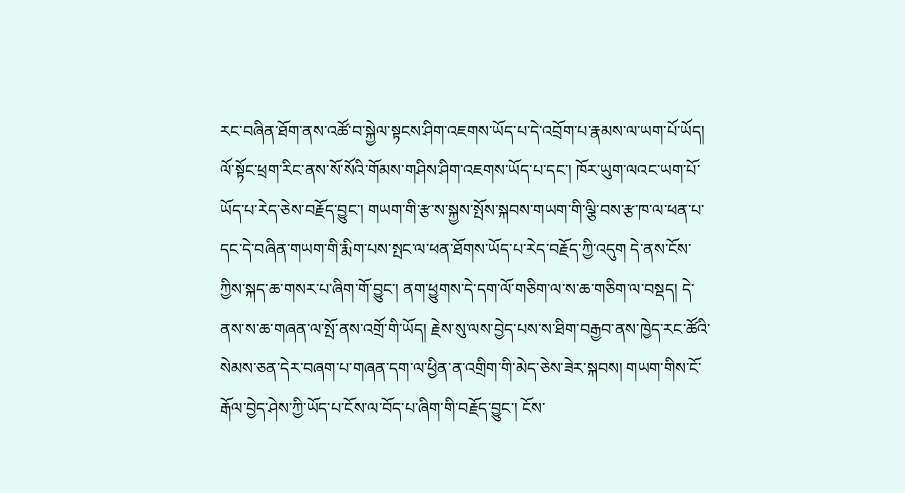རང་བཞིན་ཐོག་ནས་འཚོ་བ་སྐྱེལ་སྟངས་ཤིག་འཇགས་ཡོད་པ་དེ་འབྲོག་པ་རྣམས་ལ་ཡག་པོ་ཡོད། ལོ་སྟོང་ཕྲག་རིང་ནས་སོ་སོའི་གོམས་གཤིས་ཤིག་འཇགས་ཡོད་པ་དང་། ཁོར་ཡུག་ལའང་ཡག་པོ་ཡོད་པ་རེད་ཅེས་བརྗོད་བྱུང་། གཡག་གི་རྩ་ས་སྐྱས་སྤོས་སྐབས་གཡག་གི་ལྕི་བས་རྩ་ཁ་ལ་ཕན་པ་དང་དེ་བཞིན་གཡག་གི་རྨིག་པས་སྤང་ལ་ཕན་ཐོགས་ཡོད་པ་རེད་བརྗོད་ཀྱི་འདུག དེ་ནས་ངོས་ཀྱིས་སྐད་ཆ་གསར་པ་ཞིག་གོ་བྱུང་། ནག་ཕྱུགས་དེ་དག་ལོ་གཅིག་ལ་ས་ཆ་གཅིག་ལ་བསྡད། དེ་ནས་ས་ཆ་གཞན་ལ་སྤོ་ནས་འགྲོ་གི་ཡོད། རྗེས་སུ་ལས་བྱེད་པས་ས་ཐིག་བརྒྱབ་ནས་ཁྱེད་རང་ཚོའི་སེམས་ཅན་དེར་བཞག་པ་གཞན་དག་ལ་ཕྱིན་ན་འགྲིག་གི་མེད་ཅེས་ཟེར་སྐབས། གཡག་གིས་ངོ་རྒོལ་བྱེད་ཤེས་ཀྱི་ཡོད་པ་ངོས་ལ་བོད་པ་ཞིག་གི་བརྗོད་བྱུང་། ངོས་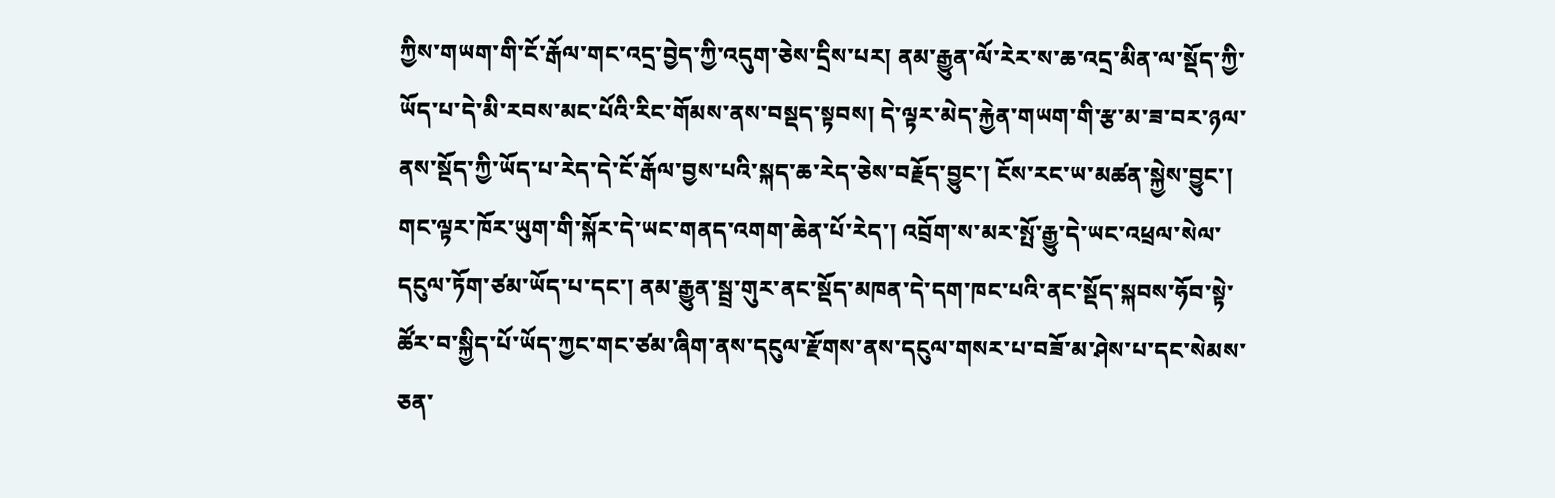ཀྱིས་གཡག་གི་ངོ་རྒོལ་གང་འདྲ་བྱེད་ཀྱི་འདུག་ཅེས་དྲིས་པར། ནམ་རྒྱུན་ལོ་རེར་ས་ཆ་འདྲ་མིན་ལ་སྡོད་ཀྱི་ཡོད་པ་དེ་མི་རབས་མང་པོའི་རིང་གོམས་ནས་བསྡད་སྟབས། དེ་ལྟར་མེད་རྐྱེན་གཡག་གི་རྩ་མ་ཟ་བར་ཉལ་ནས་སྡོད་ཀྱི་ཡོད་པ་རེད་དེ་ངོ་རྒོལ་བྱས་པའི་སྐད་ཆ་རེད་ཅེས་བརྗོད་བྱུང་། ངོས་རང་ཡ་མཚན་སྐྱེས་བྱུང་། གང་ལྟར་ཁོར་ཡུག་གི་སྐོར་དེ་ཡང་གནད་འགག་ཆེན་པོ་རེད་། འབྲོག་ས་མར་སྤོ་རྒྱུ་དེ་ཡང་འཕྲལ་སེལ་དངུལ་ཏོག་ཙམ་ཡོད་པ་དང་། ནམ་རྒྱུན་སྦྲ་གུར་ནང་སྡོད་མཁན་དེ་དག་ཁང་པའི་ནང་སྡོད་སྐབས་ཧོབ་སྟེ་ཚོར་བ་སྐྱིད་པོ་ཡོད་ཀྱང་གང་ཙམ་ཞིག་ནས་དངུལ་རྫོགས་ནས་དངུལ་གསར་པ་བཟོ་མ་ཤེས་པ་དང་སེམས་ཅན་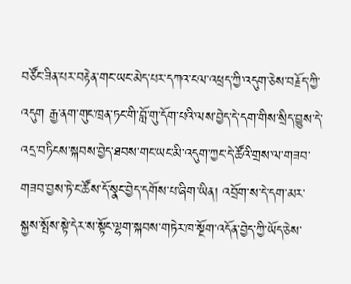བཙོང་ཟིན་པར་བརྟེན་གང་ཡང་མེད་པར་དཀའ་ངལ་འཕྲད་ཀྱི་འདུག་ཅེས་བརྗོད་ཀྱི་འདུག རྒྱ་ནག་གུང་ཁྲན་ཏང་གི་བློ་གུ་དོག་པའི་ལས་བྱེད་དེ་དག་གིས་སྲིད་བྱུས་དེ་འདྲ་བཏིངས་སྐབས་བྱེད་ཐབས་གང་ཡང་མི་འདུག་ཀྱང་དེ་ཚོའི་གྲས་ལ་གཟབ་གཟབ་བྱས་ཏེ་ང་ཚོས་དོ་སྣང་བྱེད་དགོས་པ་ཞིག་ཡིན། འབྲོག་ས་དེ་དག་མར་སྐྱས་སྤོས་སྟེ་དེར་ས་སྟོང་ལྷག་སྐབས་གཏེར་ཁ་སྔོག་འདོན་བྱེད་ཀྱི་ཡོད་ཅེས་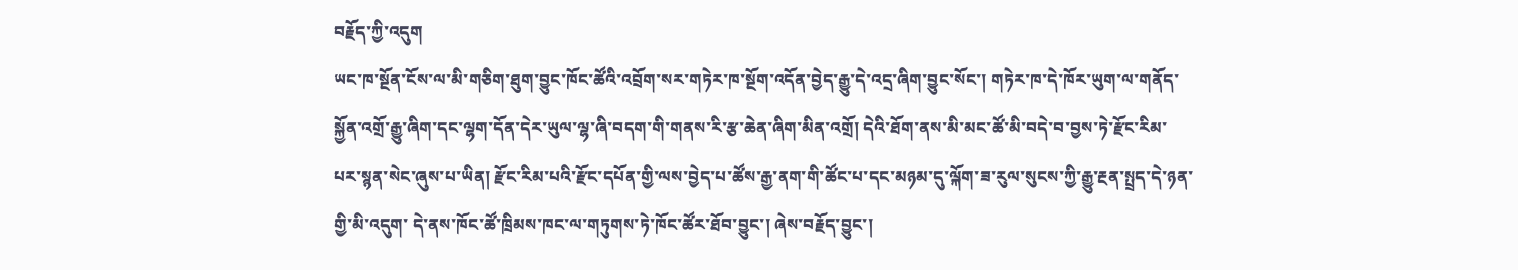བརྗོད་ཀྱི་འདུག
ཡང་ཁ་སྔོན་ངོས་ལ་མི་གཅིག་ཐུག་བྱུང་ཁོང་ཚོའི་འབྲོག་སར་གཏེར་ཁ་སྔོག་འདོན་བྱེད་རྒྱུ་དེ་འདྲ་ཞིག་བྱུང་སོང་། གཏེར་ཁ་དེ་ཁོར་ཡུག་ལ་གནོད་སྐྱོན་འགྲོ་རྒྱུ་ཞིག་དང་ལྷག་དོན་དེར་ཡུལ་ལྷ་ཞི་བདག་གི་གནས་རི་རྩ་ཆེན་ཞིག་མིན་འགྲོ། དེའི་ཐོག་ནས་མི་མང་ཚོ་མི་བདེ་བ་བྱས་ཏེ་རྫོང་རིམ་པར་སྙན་སེང་ཞུས་པ་ཡིན། རྫོང་རིམ་པའི་རྫོང་དཔོན་གྱི་ལས་བྱེད་པ་ཚོས་རྒྱ་ནག་གི་ཚོང་པ་དང་མཉམ་དུ་ལྐོག་ཟ་རུལ་སུངས་ཀྱི་རྒྱུ་རྔན་སྤྲད་དེ་ཉན་གྱི་མི་འདུག་ དེ་ནས་ཁོང་ཚོ་ཁྲིམས་ཁང་ལ་གཏུགས་ཏེ་ཁོང་ཚོར་ཐོབ་བྱུང་། ཞེས་བརྗོད་བྱུང་།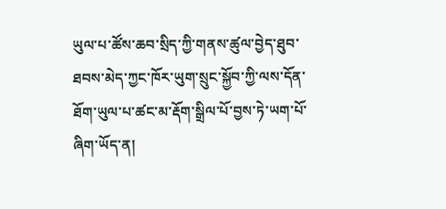ཡུལ་པ་ཚོས་ཆབ་སྲིད་ཀྱི་གནས་ཚུལ་བྱེད་ཐུབ་ཐབས་མེད་ཀྱང་ཁོར་ཡུག་སྲུང་སྐྱོབ་ཀྱི་ལས་དོན་ཐོག་ཡུལ་པ་ཚང་མ་རྡོག་སྒྲིལ་པོ་བྱས་ཏེ་ཡག་པོ་ཞིག་ཡོད་ན།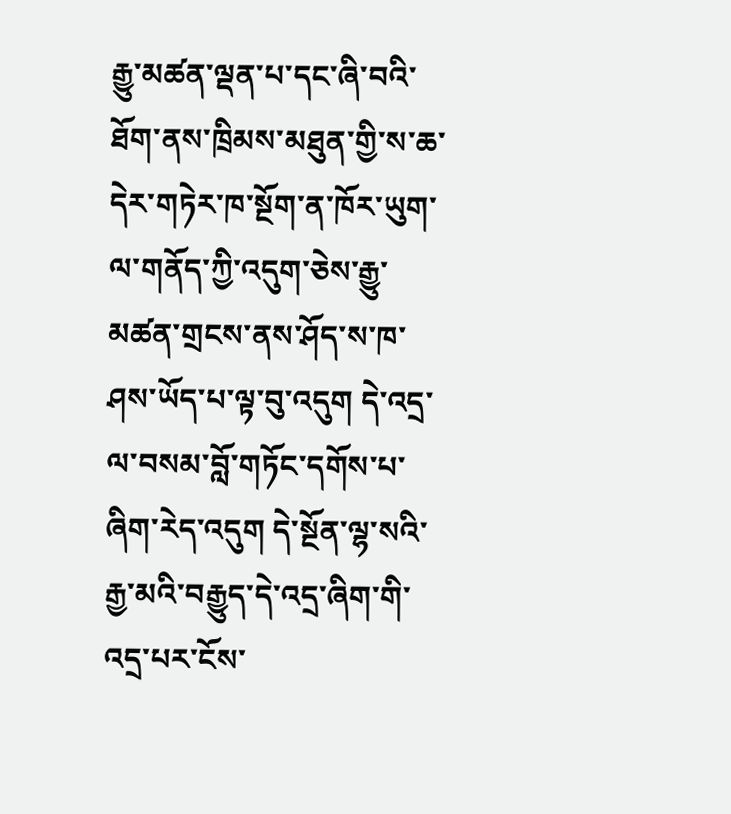རྒྱུ་མཚན་ལྡན་པ་དང་ཞི་བའི་ཐོག་ནས་ཁྲིམས་མཐུན་གྱི་ས་ཆ་དེར་གཏེར་ཁ་སྔོག་ན་ཁོར་ཡུག་ལ་གནོད་ཀྱི་འདུག་ཅེས་རྒྱུ་མཚན་གྲངས་ནས་ཤོད་ས་ཁ་ཤས་ཡོད་པ་ལྟ་བུ་འདུག དེ་འདྲ་ལ་བསམ་བློ་གཏོང་དགོས་པ་ཞིག་རེད་འདུག དེ་སྔོན་ལྷ་སའི་རྒྱ་མའི་བརྒྱུད་དེ་འདྲ་ཞིག་གི་འདྲ་པར་ངོས་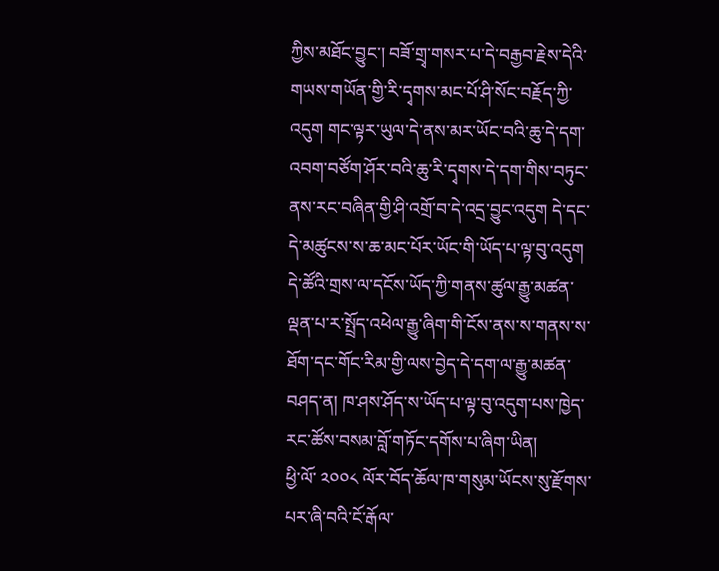ཀྱིས་མཐོང་བྱུང་། བཟོ་གྲྭ་གསར་པ་དེ་བརྒྱབ་རྗེས་དེའི་གཡས་གཡོན་གྱི་རི་དྭགས་མང་པོ་ཤི་སོང་བརྗོད་ཀྱི་འདུག གང་ལྟར་ཡུལ་དེ་ནས་མར་ཡོང་བའི་ཆུ་དེ་དག་འབག་བཙོག་ཤོར་བའི་ཆུ་རི་དྭགས་དེ་དག་གིས་བཏུང་ནས་རང་བཞིན་གྱི་ཤི་འགྲོ་བ་དེ་འདྲ་བྱུང་འདུག དེ་དང་དེ་མཚུངས་ས་ཆ་མང་པོར་ཡོང་གི་ཡོད་པ་ལྟ་བུ་འདུག དེ་ཚོའི་གྲས་ལ་དངོས་ཡོད་ཀྱི་གནས་ཚུལ་རྒྱུ་མཚན་ལྡན་པ་ར་སྤྲོད་འཕེལ་རྒྱུ་ཞིག་གི་ངོས་ནས་ས་གནས་ས་ཐོག་དང་གོང་རིམ་གྱི་ལས་བྱེད་དེ་དག་ལ་རྒྱུ་མཚན་བཤད་ན། ཁ་ཤས་ཤོད་ས་ཡོད་པ་ལྟ་བུ་འདུག་པས་ཁྱེད་རང་ཚོས་བསམ་བློ་གཏོང་དགོས་པ་ཞིག་ཡིན།
ཕྱི་ལོ་ ༢༠༠༨ ལོར་བོད་ཆོལ་ཁ་གསུམ་ཡོངས་སུ་རྫོགས་པར་ཞི་བའི་ངོ་རྒོལ་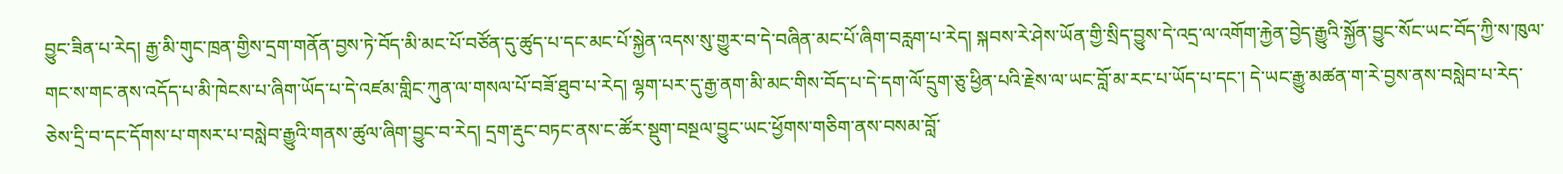བྱུང་ཟིན་པ་རེད། རྒྱ་མི་གུང་ཁྲན་གྱིས་དྲག་གནོན་བྱས་ཏེ་བོད་མི་མང་པོ་བཙོན་དུ་ཚུད་པ་དང་མང་པོ་སྐྱེན་འདས་སུ་གྱུར་བ་དེ་བཞིན་མང་པོ་ཞིག་བརླག་པ་རེད། སྐབས་རེ་ཤེས་ཡོན་གྱི་སྲིད་བྱུས་དེ་འདྲ་ལ་འགོག་རྐྱེན་བྱེད་རྒྱུའི་སྐྱོན་བྱུང་སོང་ཡང་བོད་ཀྱི་ས་ཁུལ་གང་ས་གང་ནས་འདོད་པ་མི་ཁེངས་པ་ཞིག་ཡོད་པ་དེ་འཛམ་གླིང་ཀུན་ལ་གསལ་པོ་བཟོ་ཐུབ་པ་རེད། ལྷག་པར་དུ་རྒྱ་ནག་མི་མང་གིས་བོད་པ་དེ་དག་ལོ་དྲུག་ཅུ་ཕྱིན་པའི་རྗེས་ལ་ཡང་བློ་མ་རང་པ་ཡོད་པ་དང་། དེ་ཡང་རྒྱུ་མཚན་ག་རེ་བྱས་ནས་བསླེབ་པ་རེད་ཅེས་དྲི་བ་དང་དོགས་པ་གསར་པ་བསླེབ་རྒྱུའི་གནས་ཚུལ་ཞིག་བྱུང་བ་རེད། དྲག་རྡུང་བཏང་ནས་ང་ཚོར་སྡུག་བསྔལ་བྱུང་ཡང་ཕྱོགས་གཅིག་ནས་བསམ་བློ་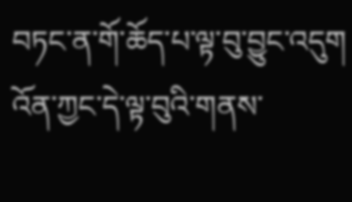བཏང་ན་གོ་ཆོད་པ་ལྟ་བུ་བྱུང་འདུག འོན་ཀྱང་དེ་ལྟ་བུའི་གནས་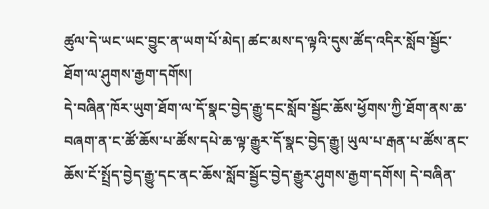ཚུལ་དེ་ཡང་ཡང་བྱུང་ན་ཡག་པོ་མེད། ཚང་མས་ད་ལྟའི་དུས་ཚོད་འདིར་སློབ་སྦྱོང་ཐོག་ལ་ཤུགས་རྒྱག་དགོས།
དེ་བཞིན་ཁོར་ཡུག་ཐོག་ལ་དོ་སྣང་བྱེད་རྒྱུ་དང་སློབ་སྦྱོང་ཆོས་ཕྱོགས་ཀྱི་ཐོག་ནས་ཆ་བཞག་ན་ང་ཚོ་ཆོས་པ་ཚོས་དཔེ་ཆ་ལྟ་རྒྱུར་དོ་སྣང་བྱེད་རྒྱུ། ཡུལ་པ་རྒན་པ་ཚོས་ནང་ཆོས་ངོ་སྤྲོད་བྱེད་རྒྱུ་དང་ནང་ཆོས་སློབ་སྦྱོང་བྱེད་རྒྱུར་ཤུགས་རྒྱག་དགོས། དེ་བཞིན་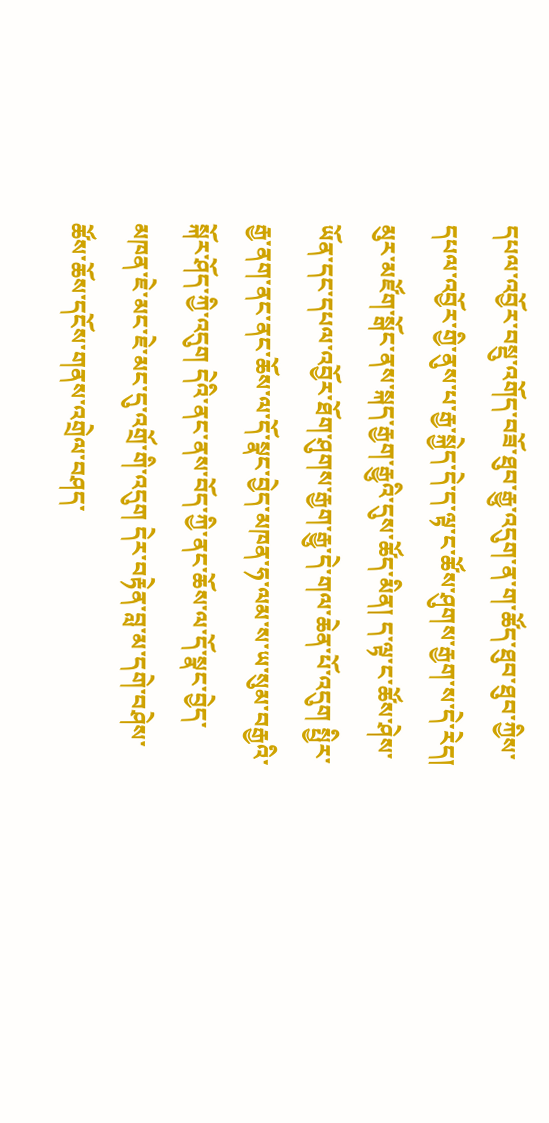དཔལ་འབྱོར་བསྡུ་འགོད་བཟོ་ཐུབ་རྒྱུ་འདུག་ན་ག་ཚོད་ཐུབ་ཐུབ་ཀྱིས་དཔལ་འབྱོར་གྱི་ནུས་པ་རྒྱ་སྐྱེད་དེ་ད་ལྟ་ང་ཚོས་ཤུགས་རྒྱག་ས་དེ་རེད། མུར་མཛོག་སྒོང་ནས་སྐད་རྒྱག་རྒྱུའི་དུས་ཚོད་མིན། ད་ལྟ་ང་ཚོས་ཤེས་ཡོན་དང་དཔལ་འབྱོར་ཐོག་ཤུགས་རྒྱག་རྒྱུ་དེ་གལ་ཆེན་པོ་འདུག སྤྱིར་རྒྱ་ནག་ནང་ནང་ཆོས་ལ་དོ་སྣང་བྱེད་མཁན་ཧ་ལམ་ས་ཡ་སུམ་བརྒྱའི་སྐོར་ཤོད་ཀྱི་འདུག དེའི་ནང་ནས་བོད་ཀྱི་ནང་ཆོས་ལ་དོ་སྣང་བྱེད་མཁན་ཇེ་མང་ཇེ་མང་དུ་འགྲོ་གི་འདུག དེར་བརྟེན་བླ་མ་དགེ་བཤེས་ཚོས་ཆོས་དངོས་གནས་འགྲེལ་བཤད་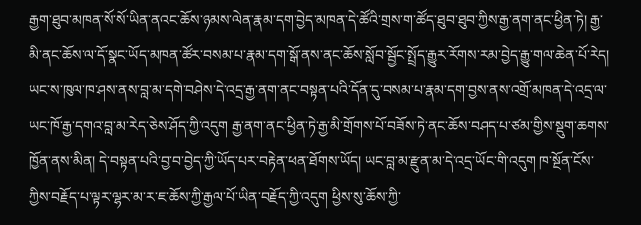རྒྱག་ཐུབ་མཁན་སོ་སོ་ཡིན་ནའང་ཆོས་ཉམས་ལེན་རྣམ་དག་བྱེད་མཁན་དེ་ཚོའི་གྲས་ག་ཚོད་ཐུབ་ཐུབ་ཀྱིས་རྒྱ་ནག་ནང་ཕྱིན་ཏེ། རྒྱ་མི་ནང་ཆོས་ལ་དོ་སྣང་ཡོད་མཁན་ཚོར་བསམ་པ་རྣམ་དག་སྒོ་ནས་ནང་ཆོས་སློབ་སྦྱོང་སྤྲོད་རྒྱུར་རོགས་རམ་བྱེད་རྒྱུ་གལ་ཆེན་པོ་རེད། ཡང་ས་ཁུལ་ཁ་ཤས་ནས་བླ་མ་དགེ་བཤེས་དེ་འདྲ་རྒྱ་ནག་ནང་བསྟན་པའི་དོན་དུ་བསམ་པ་རྣམ་དག་བྱས་ནས་འགྲོ་མཁན་དེ་འདྲ་ལ་ཡང་ཁོ་རྒྱ་དགའ་བླ་མ་རེད་ཅེས་ཤོད་ཀྱི་འདུག རྒྱ་ནག་ནང་ཕྱིན་ཏེ་རྒྱ་མི་གྲོགས་པོ་བཟོས་ཏེ་ནང་ཆོས་བཤད་པ་ཙམ་གྱིས་སྡུག་ཆགས་ཁྱོན་ནས་མིན། དེ་བསྟན་པའི་བྱ་བ་བྱེད་ཀྱི་ཡོད་པར་བརྟེན་ཕན་ཐོགས་ཡོད། ཡང་བླ་མ་རྫུན་མ་དེ་འདྲ་ཡོང་གི་འདུག ཁ་སྔོན་ངོས་ཀྱིས་བརྗོད་པ་ལྟར་ལྷར་མ་ར་ཇ་ཆོས་ཀྱི་རྒྱལ་པོ་ཡིན་བརྗོད་ཀྱི་འདུག ཕྱིས་སུ་ཆོས་ཀྱི་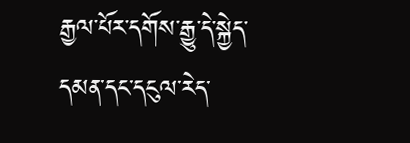རྒྱལ་པོར་དགོས་རྒྱུ་དེ་སྐྱེད་དམན་དང་དངུལ་རེད་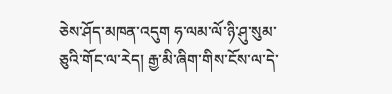ཅེས་ཤོད་མཁན་འདུག ཧ་ལམ་ལོ་ཉི་ཤུ་སུམ་ཅུའི་གོང་ལ་རེད། རྒྱ་མི་ཞིག་གིས་ངོས་ལ་དེ་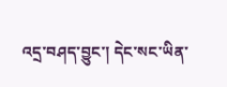འདྲ་བཤད་བྱུང་། དེང་སང་ཡིན་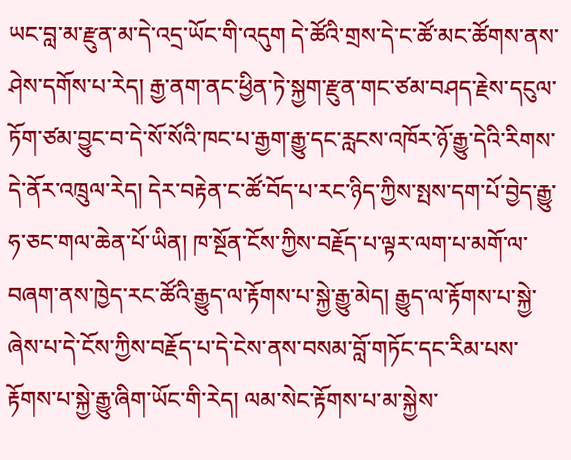ཡང་བླ་མ་རྫུན་མ་དེ་འདྲ་ཡོང་གི་འདུག དེ་ཚོའི་གྲས་དེ་ང་ཚོ་མང་ཚོགས་ནས་ཤེས་དགོས་པ་རེད། རྒྱ་ནག་ནང་ཕྱིན་ཏེ་སྐྱག་རྫུན་གང་ཙམ་བཤད་རྗེས་དངུལ་ཏོག་ཙམ་བྱུང་བ་དེ་སོ་སོའི་ཁང་པ་རྒྱག་རྒྱུ་དང་རླངས་འཁོར་ཉོ་རྒྱུ་དེའི་རིགས་དེ་ནོར་འཁྲུལ་རེད། དེར་བརྟེན་ང་ཚོ་བོད་པ་རང་ཉིད་ཀྱིས་སྤས་དག་པོ་བྱེད་རྒྱུ་ཧ་ཅང་གལ་ཆེན་པོ་ཡིན། ཁ་སྔོན་ངོས་ཀྱིས་བརྗོད་པ་ལྟར་ལག་པ་མགོ་ལ་བཞག་ནས་ཁྱེད་རང་ཚོའི་རྒྱུད་ལ་རྟོགས་པ་སྐྱེ་རྒྱུ་མེད། རྒྱུད་ལ་རྟོགས་པ་སྐྱེ་ཞེས་པ་དེ་ངོས་ཀྱིས་བརྗོད་པ་དེ་ངེས་ནས་བསམ་བློ་གཏོང་དང་རིམ་པས་རྟོགས་པ་སྐྱེ་རྒྱུ་ཞིག་ཡོང་གི་རེད། ལམ་སེང་རྟོགས་པ་མ་སྐྱེས་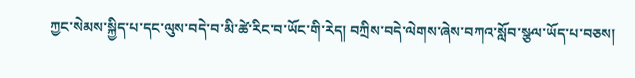ཀྱང་སེམས་སྐྱིད་པ་དང་ལུས་བདེ་བ་མི་ཚེ་རིང་བ་ཡོང་གི་རེད། བཀྲིས་བདེ་ལེགས་ཞེས་བཀའ་སློབ་སྩལ་ཡོད་པ་བཅས།